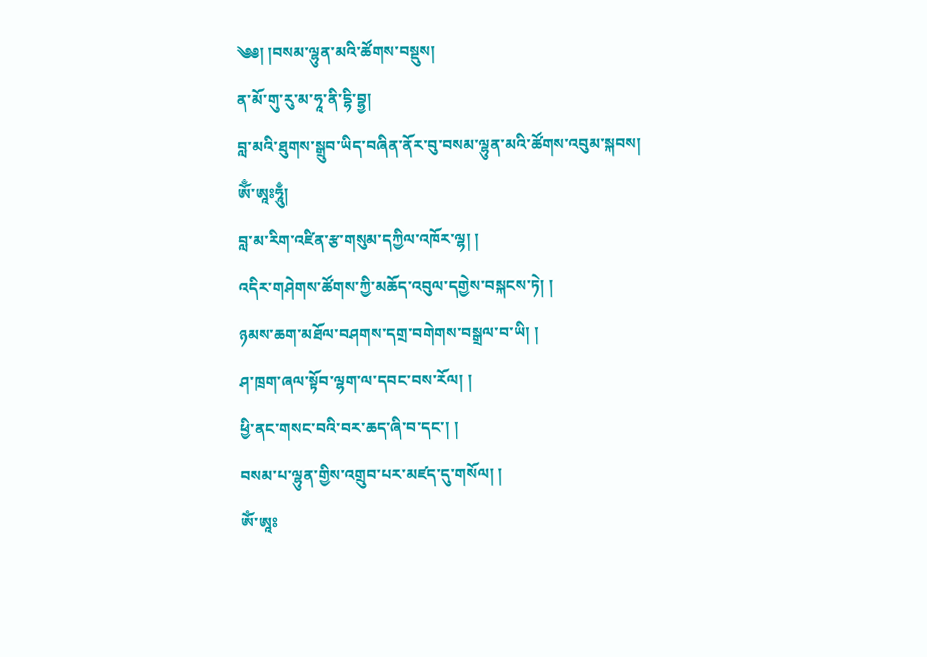༄༅། །བསམ་ལྷུན་མའི་ཚོགས་བསྡུས།
ན་མོ་གུ་རུ་མ་ཧཱ་ནི་དྷི་བྷྱ།
བླ་མའི་ཐུགས་སྒྲུབ་ཡིད་བཞིན་ནོར་བུ་བསམ་ལྷུན་མའི་ཚོགས་འབུམ་སྐབས།
ཨོྃ་ཨཱཿཧཱུྃ།
བླ་མ་རིག་འཛིན་རྩ་གསུམ་དཀྱིལ་འཁོར་ལྷ། །
འདིར་གཤེགས་ཚོགས་ཀྱི་མཆོད་འབུལ་དགྱེས་བསྐངས་ཏེ། །
ཉམས་ཆག་མཐོལ་བཤགས་དགྲ་བགེགས་བསྒྲལ་བ་ཡི། །
ཤ་ཁྲག་ཞལ་སྟོབ་ལྷག་ལ་དབང་བས་རོལ། །
ཕྱི་ནང་གསང་བའི་བར་ཆད་ཞི་བ་དང་། །
བསམ་པ་ལྷུན་གྱིས་འགྲུབ་པར་མཛད་དུ་གསོལ། །
ༀ་ཨཱཿ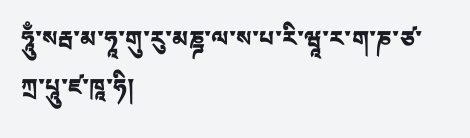ཧཱུྃ་སརྦ་མ་ཧཱ་གུ་རུ་མཎྜ་ལ་ས་པ་རི་ཝཱ་ར་ག་ཎ་ཙ་ཀྲ་པཱུ་ཛ་ཁཱ་ཧི།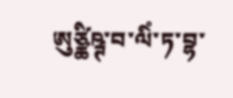ཨུཙྪིཥྚ་བ་ལིཾ་ཏ་བྷ་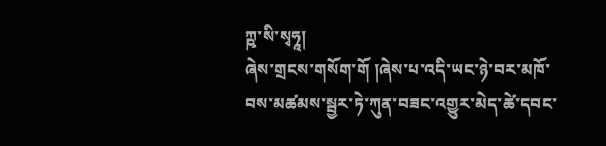ཀྵ་སི་སྭཧཱ།
ཞེས་གྲངས་གསོག་གོ །ཞེས་པ་འདི་ཡང་ཉེ་བར་མཁོ་བས་མཚམས་སྦྱར་ཏེ་ཀུན་བཟང་འགྱུར་མེད་ཚེ་དབང་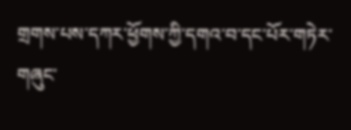གྲགས་པས་དཀར་ཕྱོགས་ཀྱི་དགའ་བ་དང་པོར་གཏེར་གཞུང་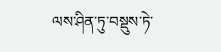ལས་ཤིན་ཏུ་བསྡུས་ཏེ་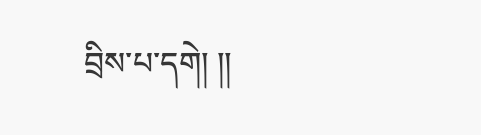བྲིས་པ་དགེ། །།